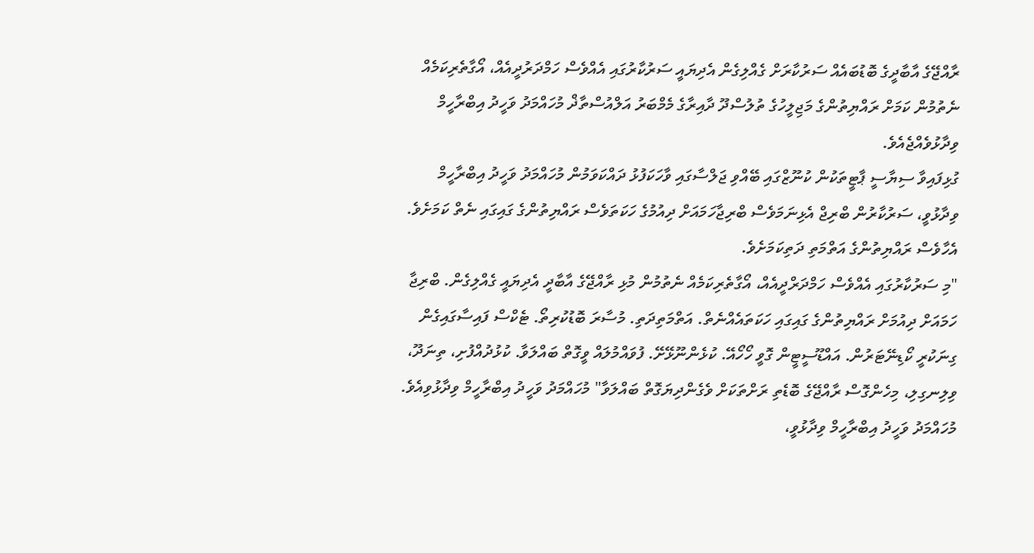ރާއްޖޭގެ އާބާދީގެ ބޮޑުބައެއް ސަރުކާރަށް ގެއްލިގެން އެދިޔައީ ސަރުކާރުގައި އެއްވެސް ހަމްދަރުދީއެއް، އޯގާތެރިކަމެއް ނެތުމުން ކަމަށް ރައްޔިތުންގެ މަޖިލީހުގެ ތުލުސްދޫ ދާއިރާގެ މެމްބަރު އަލްއުސްތާޛް މުހައްމަދު ވަހީދު އިބްރާހީމް ވިދާޅުވެއްޖެއެވެ.
ގުޅިފައިވާ ސިޔާސީ ޕާޓީތަކުން ކުނޫޒްގައި ބޭއްވި ޖަލްސާގައި ވާހަކަފުޅު ދައްކަވަމުން މުހައްމަދު ވަހީދު އިބްރާހީމް ވިދާޅުވީ، ސަރުކާރުން ބްރިޖް އެޅިނަމަވެސް ބްރިޖާހަމައަށް ދިއުމުގެ ހަކަތަވެސް ރައްޔިތުންގެ ގައިގައި ނެތް ކަމަށެވެ. އެހާވެސް ރައްޔިތުންގެ އަތްމަތި ދަތިކަމަށެވެ.
"މި ސަރުކާރުގައި އެއްވެސް ހަމްދަރްދީއެއް، އޯގާތެރިކަމެއް ނެތުމުން މުޅި ރާއްޖޭގެ އާބާދީ އެދިޔައީ ގެއްލިގެން. ބްރިޖާ ހަމައަށް ދިއުމަށް ރައްޔިތުންގެ ގައިގައި ހަކަތައެއްނެތް. އަތްމަތިދަތި. މުސާރަ ބޮޑުކުރިތޯ. ޓެކްސް ފައިސާގައިގެން ގިނަކުރީ ކޯޑިނޭޓަރުން. އައްޑޫސީޓީން ގޮވީ ހޯހޯއޭ. ކުޅެންނޫޅޭށޭ. ފުވައްމުލައް ވީގޮތް ބައްލަވާ. ކުޅުދުއްފުށި، ތިނަދޫ، ވިލިނގިލި، މިހެންގޮސް ރާއްޖޭގެ ބޮޑެތި ރަށްތަކަށް ވެގެންދިޔަގޮތް ބައްލަވާ" މުހައްމަދު ވަހީދު އިބްރާހީމް ވިދާޅުވިއެވެ.
މުހައްމަދު ވަހީދު އިބްރާހީމް ވިދާޅުވީ،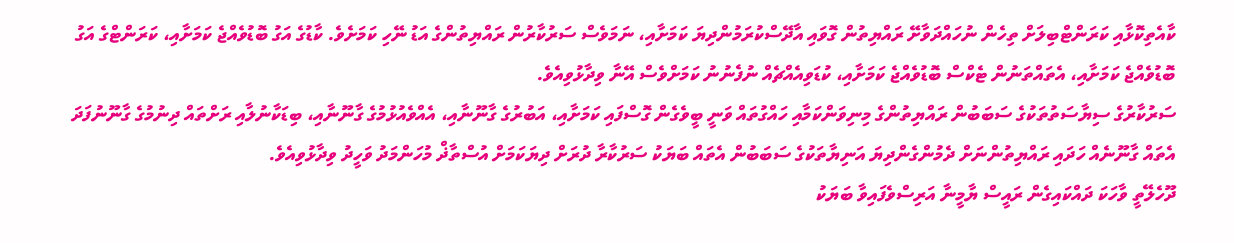ކާއެތިކޮޅާއި ކަރަންޓްބިލަށް ތިހެން ނުހައްދަވާށޭ ރައްޔިތުން ގޮވައި އާދޭސްކުރަމުންދިޔަ ކަމަށާއި، ނަމަވެސް ސަރުކާރުން ރައްޔިތުންގެ އަޑު ނޭހި ކަމަށެވެ. ކާޑުގެ އަގު ބޮޑުވެއްޖެ ކަމަށާއި، ކަރަންޓްގެ އަގު ބޮޑުވެއްޖެ ކަމަށާއި، އެތައްތަނުން ޓެކްސް ބޮޑުވެއްޖެ ކަމަށާއި، ކުޑަވިއެއްޗެއް ނުފެނުނު ކަމަށްވެސް އޭނާ ވިދާޅުވިއެވެ.
ސަރުކާރުގެ ސިޔާސަތުތަކުގެ ސަބަބުން ރައްޔިތުންގެ މިނިވަންކަމާއި ހައްގުތައް ވަނީ ބީވެގެން ގޮސްފައި ކަމަށާއި، އަބުރުގެ ގާނޫނާއި، އެއްވެއުޅުމުގެ ގާނޫނާއި، ބިޑަކާނުލާއި ރަށްތައް ދިނުމުގެ ގާނޫނުފަދަ އެތައް ގާނޫނެއް ހަދައި ރައްޔިތުންނަށް ދެމުންގެންދިޔަ އަނިޔާތަކުގެ ސަބަބުން އެތައް ބަޔަކު ސަރުކާރާ ދުރަށް ދިޔަކަމަށް އުސްތާޛް މުހަންމަދު ވަހީދު ވިދާޅުވިއެވެ.
ދޫހެލޭތީ ވާހަކަ ދައްކައިގެން ރައީސް ޔާމީނާ އަރިސްވެފައިވާ ބަޔަކު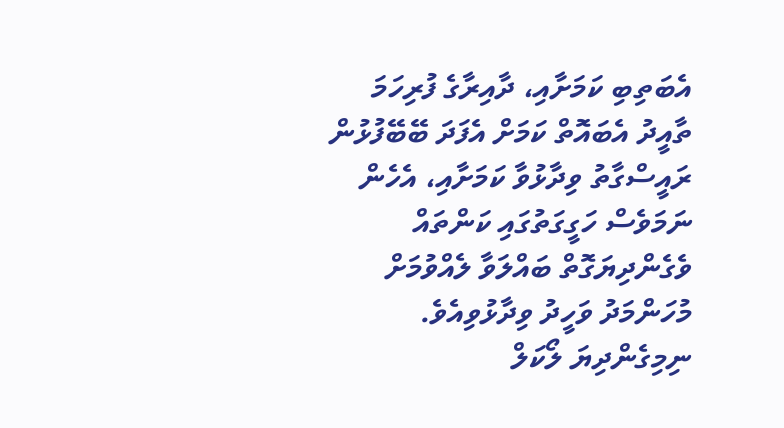އެބަތިބި ކަމަށާއި، ދާއިރާގެ ފުރިހަމަ ތާއީދު އެބައޮތް ކަމަށް އެފަދަ ބޭބޭފުޅުން ރައީސްގާތު ވިދާޅުވާ ކަމަށާއި، އެހެން ނަމަވެސް ހަގީގަތުގައި ކަންތައް ވެގެންދިޔަގޮތް ބައްލަވާ ލެއްވުމަށް މުހަންމަދު ވަހީދު ވިދާޅުވިއެވެ.
ނިމިގެންދިޔަ ލޯކަލް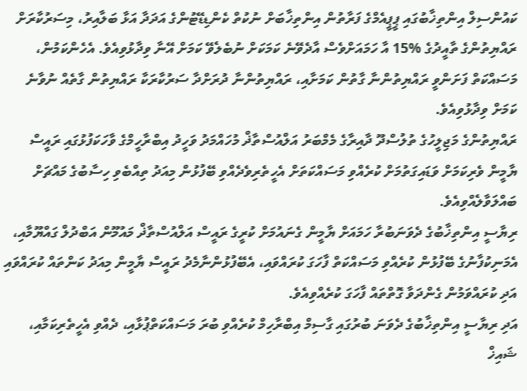ކައުންސިލް އިންތިޚާބުގައި ޕީޕީއެމްގެ ފަރާތުން އިންތިޚާބަށް ނުކުތް ކެންޑިޑޭޓުންގެ އަދަދާ އަޅާ ބަލާއިރު، މިސަރުކާރަށް ރައްޔިތުންގެ ތާއީދުގެ %15 އާ ހަމައަށްވެސް އާދެވޭނެ ކަމަކަށް ނުބެލެވޭ ކަމަށް އޭނާ ވިދާޅުވިއެވެ. އެހެންކަމުން، މަސައްކަތް ފަށަންވީ ރައްޔިތުންނާ ގާތުން ކަމަށާއި، ރައްޔިތުންނާ ދުރަށްދާ ސަރުކާރަކާ ރައްޔިތުން ގާތެއް ނުވާނެ ކަމަށް ވިދާޅުވިއެވެ.
ރައްޔިތުންގެ މަޖިލީހުގެ ތުލުސްދޫ ދާއިރާގެ މެމްބަރު އަލްއުސްތާޛް މުހައްމަދު ވަހީދު އިބްރާހީމްގެ ވާހަކަފުޅުގައި ރައީސް ޔާމީން ވެރިކަމަށް ވަޑައިގަތުމަށް ކުރެއްވި މަސައްކަތަށް އެހީތެރިވެދެއްވި ބޭފުޅުން މިއަދު ތިއްބެވި ހިސާބުގެ މައްޗަށް ބައްލަވާލެއްވިއެވެ.
ރިޔާސީ އިންތިޚާބުގެ ދެވަނަބުރާ ހަމައަށް ޔާމީން ގެނައުމަށް ކުރީގެ ރައީސް އަލްއުސްތާޛް މައުމޫން އަބްދުލް ގައްޔޫމާއި، އެމަނިކުފާނުގެ ބޭފުޅުން ކުރެއްވި މަސައްކަތް ފާހަގަ ކުރައްވައި، އެބޭފުޅުންނާމެދު ރައީސް ޔާމީން މިއަދު ކަންތައް ކުރައްވައި އަދި ކުރައްވަމުން ގެންދަވާ ގޮތްތައް ފާހަގަ ކުރެއްވިއެވެ.
އަދި ރިޔާސީ އިންތިޚާބުގެ ދެވަނަ ބުރުގައި ގާސިމް އިބްރާހިމް ކުރެއްވި ބުރަ މަސައްކަތްޕުޅާއި، ދެއްވި އެހީތެރިކަމާއި، ޝައިޚް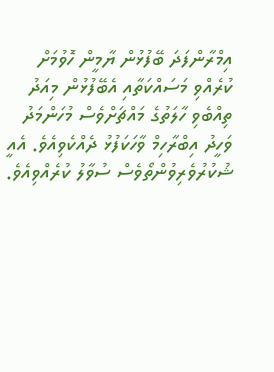އިމްރާންފަދަ ބޭފުޅުން ޔާމީން ހޮވުމަށް ކުރެއްވި މަސައްކަތާއި އެބޭފުޅުން މިއަދު ތިއްބެވި ހާލަތުގެ މައްޗަށްވެސް މުހަންމަދު ވަހީދު އިބްރާހިމް ވާހަކަފުޅު ދެއްކެވިއެވެ. އެއީ ޝުކުރުވެރިވުންތޯވެސް ސުވާލު ކުރެއްވިއެވެ.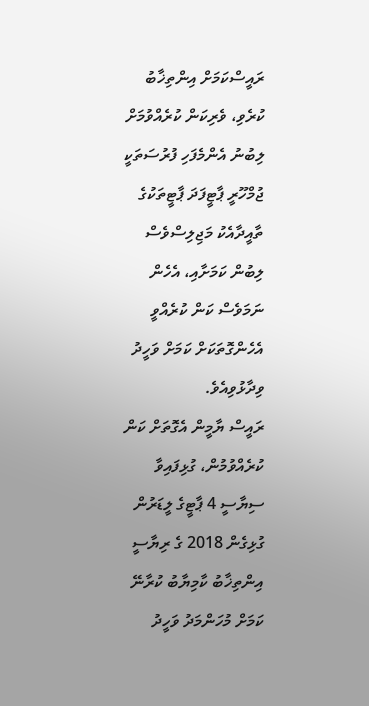ރައީސްކަމަށް އިންތިޚާބު ކުރެވި، ވެރިކަން ކުރެއްވުމަށް ލިބުނު އެންމެފަހި ފުރުސަތަކީ ޖުމްހޫރީ ޕާޓީފަދަ ޕާޓީތަކުގެ ތާއީދާއެކު މަޖިލިސްވެސް ލިބުން ކަމަށާއި، އެހެން ނަމަވެސް ކަން ކުރެއްވީ އެހެންގޮތަކަށް ކަމަށް ވަހީދު ވިދާޅުވިއެވެ.
ރައީސް ޔާމީން އެގޮތަށް ކަން ކުރެއްވުމުން، ގުޅިފައިވާ ސިޔާސީ 4 ޕާޓީގެ ލީޑަރުން ގުޅިގެން 2018 ގެ ރިޔާސީ އިންތިޚާބު ކާމިޔާބު ކުރާނޭ ކަމަށް މުހަންމަދު ވަހީދު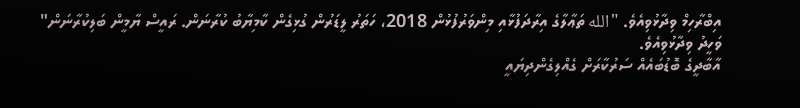އިބްރާހިމް ވިދާޅުވިއެވެ. "الله ތަޢާލާގެ އިރާދަފުޅާއި މިންވަރުފުޅުން 2018، ހަތަރު ލީޑަރުން ގުޅިގެން ކާމިޔާބު ކުރާނަން. ރައީސް ޔާމީން ބަލިކުރާނަން" ވަހީދު ވިދާޅުވިއެވެ.
އާބާދީގެ ބޮޑުބައެއް ސަރުކާރަށް ގެއްލިގެންދިޔައީ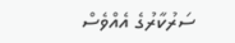ސަރުކާރުގެ އެއްވެސް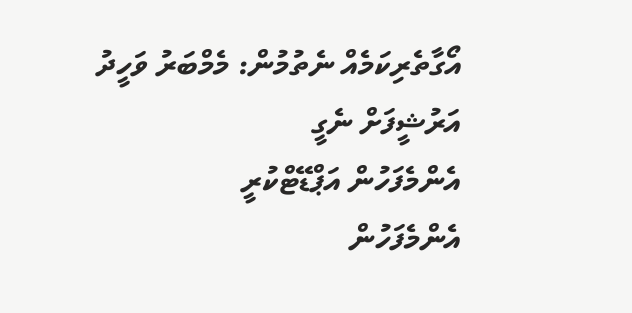އޯގާތެރިކަމެއް ނެތުމުން: މެމްބަރު ވަހީދު
އަރުޝީފަށް ނެގީ
އެންމެފަހުން އަޕްޑޭޓްކުރީ
އެންމެފަހުން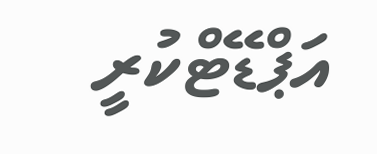އަޕްޑޭޓްކުރީ